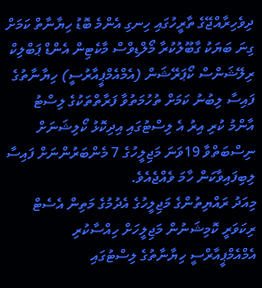ދިވެހިރާއްޖޭގެ ތާރީހުގައި ހިނގި އެންމެ ބޮޑު ހިޔާނާތް ކަމަށް ގިނަ ބަޔަކު ގާބޫލުކުރާ މޯލްޑިވްސް މާކެޓިން އެންޑް ޕަބްލިކް ރިލޭޝަންސް ކޯޕަރޭޝަން (އެމްއެމްޕީއާރުސީ) ހިޔާނާތުގެ ފައިސާ ލިބުނު ކަމަށް ތުހުމަތުވާ ފަރާތްތަކުގެ ލިސްޓު އާންމު ކުރި އިރު އެ ލިސްޓުގައި އިދިކޮޅު ކޯލިޝަނަށް ނިސްބަތްވާ 19ވަނަ މަޖިލީހުގެ 7 މެންބަރުންނަށް ފައިސާ ލިބިފައިވާކަން ހާމަ ވެއްޖެއެވެ.
މިއަދު ރައްޔިތުންގެ މަޖިލީހުގެ އެދުމުގެ މަތިން އެސެޓް ރިކަވަރީ ކޮމިޝަނުން މަޖިލީހަށް ހިއްސާކުރި އެމްއެމްޕީއާރްސީ ހިޔާނާތުގެ ލިސްޓުގައި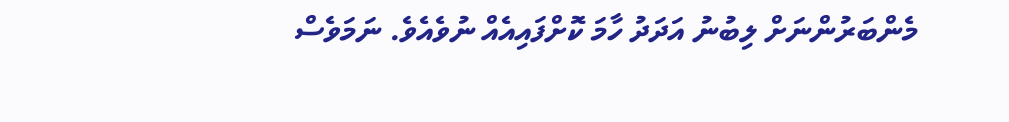މެންބަރުންނަށް ލިބުނު އަދަދު ހާމަ ކޮށްފައިއެއް ނުވެއެވެ. ނަމަވެސް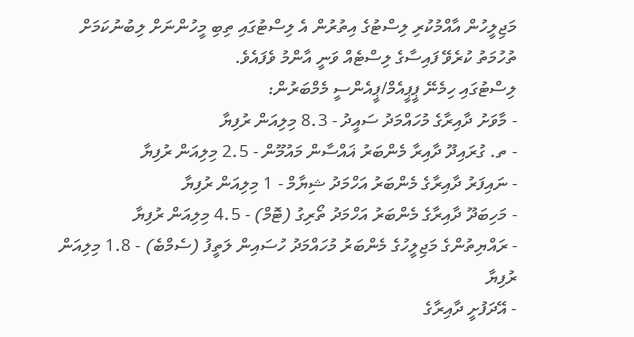މަޖިލީހުން އާއްމުކުރި ލިސްޓުގެ އިތުރުން އެ ލިސްޓުގައި ތިބި މީހުންނަށް ލިބުނުކަމަށް ތުހުމަތު ކުރެވޭ ފައިސާގެ ލިސްޓެއް ވަނީ އާންމު ވެފައެވެ.
ލިސްޓުގައި ހިމެނޭ ޕީޕީއެމް/ޕީއެންސީ މެމްބަރުން:
- މާވަށު ދާއިރާގެ މުހައްމަދު ސައީދު - 8.3 މިލިއަން ރުފިޔާ
- ތ. ގުރައިދޫ ދާއިރާ މެންބަރު ޣައްސާން މައުމޫން - 2.5 މިލިއަން ރުފިޔާ
- ނައިފަރު ދާއިރާގެ މެންބަރު އަހްމަދު ޝިޔާމް - 1 މިލިއަން ރުފިޔާ
- މަހިބަދޫ ދާއިރާގެ މެންބަރު އަހްމަދު ތޯރިގު (ޓޮމް) - 4.5 މިލިއަން ރުފިޔާ
- ރައްޔިތުންގެ މަޖިލީހުގެ މެންބަރު މުހައްމަދު ހުސައިން ލަތީފު (ސެމްބެ) - 1.8 މިލިއަން ރުފިޔާ
- އޭދަފުށީ ދާއިރާގެ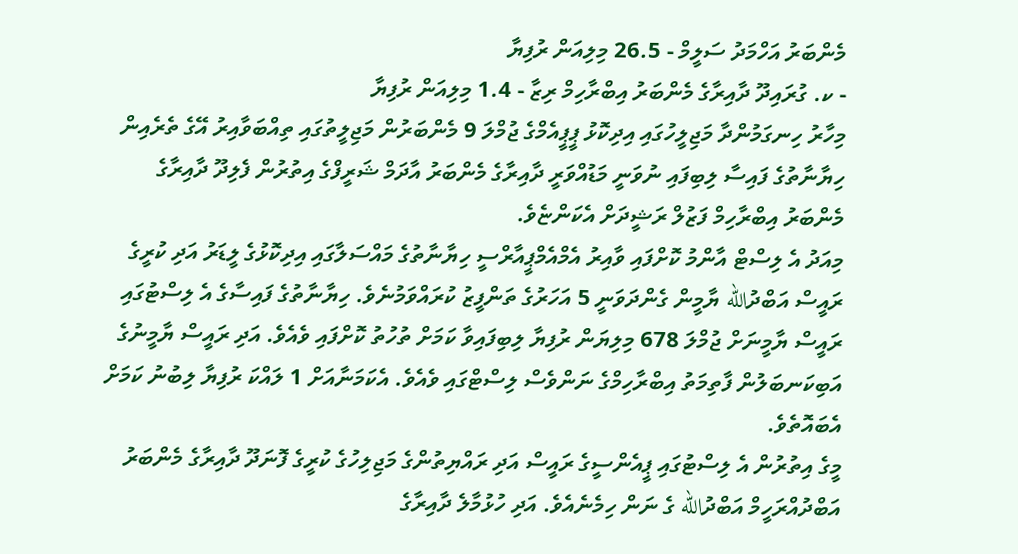މެންބަރު އަހްމަދު ސަލީމް - 26.5 މިލިއަން ރުފިޔާ
- ކ. ގުރައިދޫ ދާއިރާގެ މެންބަރު އިބްރާހިމް ރިޒާ - 1.4 މިލިއަން ރުފިޔާ
މިހާރު ހިނގަމުންދާ މަޖިލީހުގައި އިދިކޮޅު ޕީޕީއެމްގެ ޖުމްލަ 9 މެންބަރުން މަޖިލީތުގައި ތިއްބަވާއިރު އޭގެ ތެރެއިން ހިޔާނާތުގެ ފައިސާ ލިބިފައި ނުވަނީ މަޑުއްވަރީ ދާއިރާގެ މެންބަރު އާދަމް ޝަރީފްގެ އިތުރުން ފެލިދޫ ދާއިރާގެ މެންބަރު އިބްރާހިމް ފަޒުލް ރަޝީދަށް އެކަންޏެވެ.
މިއަދު އެ ލިސްޓް އާންމު ކޮށްފައި ވާއިރު އެމްއެމްޕީއާރްސީ ހިޔާނާތުގެ މައްސަލާގައި އިދިކޮޅުގެ ލީޑަރު އަދި ކުރީގެ ރައީސް އަބްދުالله ޔާމީން ގެންދަވަނީ 5 އަހަރުގެ ތަންފީޒު ކުރައްވަމުނެވެ. ހިޔާނާތުގެ ފައިސާގެ އެ ލިސްޓުގައި ރައީސް ޔާމީނަށް ޖުމްލަ 678 މިލިޔަން ރުފިޔާ ލިބިފައިވާ ކަމަށް ތުހުތު ކޮށްފައި ވެއެވެ. އަދި ރައީސް ޔާމީނުގެ އަބިކަނބަލުން ފާތިމަތު އިބްރާހިމްގެ ނަންވެސް ލިސްޓްގައި ވެއެވެ. އެކަމަނާއަށް 1 ލައްކަ ރުފިޔާ ލިބުނު ކަމަށް އެބައޮތެވެ.
މީގެ އިތުރުން އެ ލިސްޓުގައި ޕީއެންސީގެ ރައީސް އަދި ރައްޔިތުންގެ މަޖިލިހުގެ ކުރީގެ ފޮނަދޫ ދާއިރާގެ މެންބަރު އަބްދުއްރަހީމް އަބްދުالله ގެ ނަން ހިމެނެއެވެ. އަދި ހުޅުމާލެ ދާއިރާގެ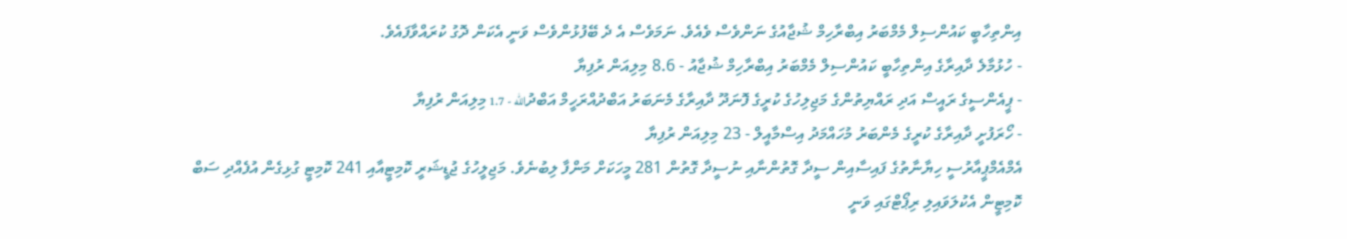އިންތިހާބީ ކައުންސިލް މެމްބަރު އިބްރާހިމް ޝުޖާއުގެ ނަންވެސް ވެއެވެ. ނަމަވެސް އެ ދެ ބޭފުޅުންވެސް ވަނީ އެކަން ދޮގު ކުރައްވާފައެވެ.
- ހުޅުމާލެ ދާއިރާގެ އިންތިހާބީ ކައުންސިލް މެމްބަރު އިބްރާހިމް ޝުޖާއު - 8.6 މިލިއަން ރުފިޔާ
- ޕީއެންސީގެ ރައީސް އަދި ރައްޔިތުންގެ މަޖިލިހުގެ ކުރީގެ ފޮނަދޫ ދާއިރާގެ މެނަބަރު އަބްދުއްރަހީމް އަބްދުالله - 1.7 މިލިއަން ރުފިޔާ
- ހޯރަފުށީ ދާއިރާގެ ކުރީގެ މެންބަރު މުހައްމަދު އިސްމާއީލް - 23 މިލިއަން ރުފިޔާ
އެމްއެމްޕީއާރުސީ ހިޔާނާތުގެ ފައިސާއިން ސީދާ ގޮތުންނާއި ނުސީދާ ގޮތުން 281 މީހަކަށް މަންފާ ލިބުނެވެ. މަޖިލީހުގެ ޖުޑީޝަރީ ކޮމިޓީއާއި 241 ކޮމިޓީ ގުޅިގެން އުފެއްދި ސަބް ކޮމިޓީން އެކުލަވައިލި ރިޕޯޓްގައި ވަނީ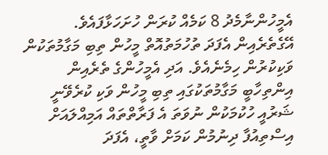އެމީހުންނާމެދު 8 ކަމެއް ކުރަން ހުށަހަޅާފައެވެ. އޭގެތެރެއިން އެފަދަ ތުހުމަތުއޮތް މީހުން ތިބި މަގާމުތަކުން ވަކިކުރުން ހިމެނެއެވެ. އަދި އެމީހުންގެ ތެރެއިން އިންތިހާބީ މަގާމުތަކުގައި ތިބި މީހުން ވަކި ކުރެވޭނީ ޝަރުއީ ހުކުމަކުން ނުވަތަ އެ ފަރާތްތައް އަމިއްލައަށް އިސްތިއުފާ ދިނުމުން ކަމަށް ވާތީ، އެފަދަ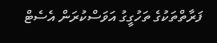ފަރާތްތަކުގެ ތަހުގީގު އަވަސްކުރަން އެސެޓް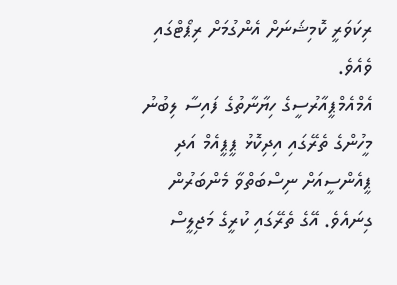ރިކަވަރީ ކޮމިޝަނަށް އެންގުމަށް ރިޕޯޓްގައި ވެއެވެ.
އެމްއެމްޕީއާރުސީގެ ހިޔާނާތުގެ ފައިސާ ލިބުނު މީހުންގެ ތެރޭގައި އިދިކޮޅު ޕީޕީއެމް އަދި ޕީއެންސީއަށް ނިސްބަތްވާ މެންބަރުން ގިނައެވެ. އޭގެ ތެރޭގައި ކުރީގެ މަޖިލީސް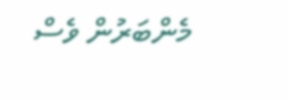މެންބަރުން ވެސް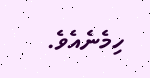ހިމެނެއެވެ.